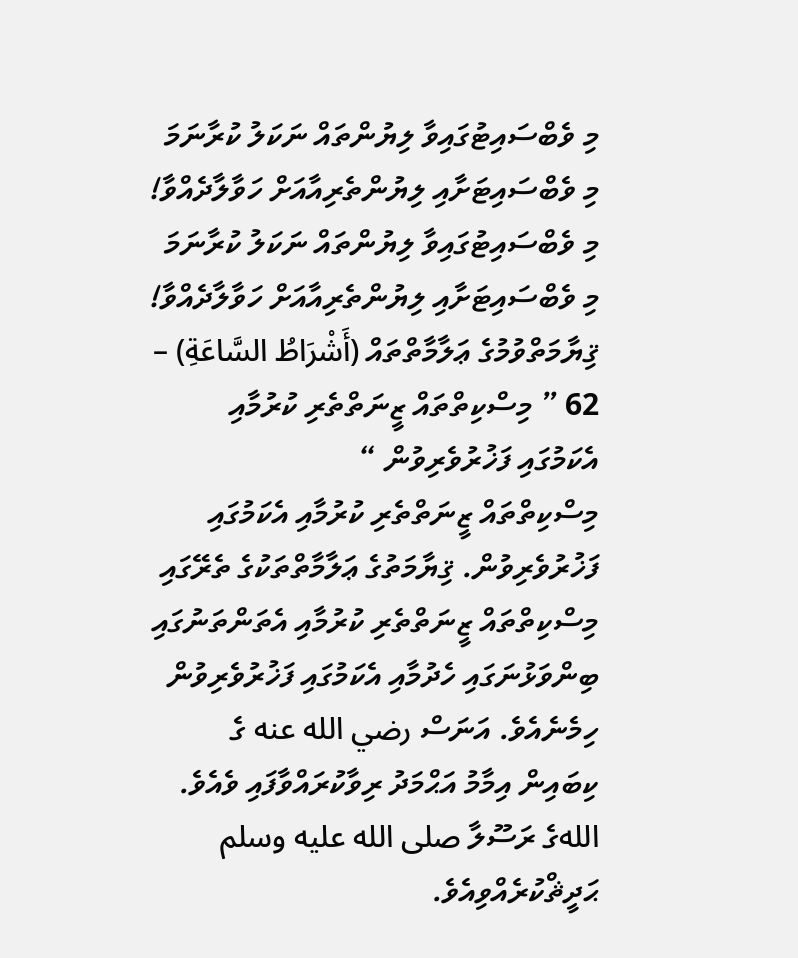މި ވެބްސައިޓުގައިވާ ލިޔުންތައް ނަކަލު ކުރާނަމަ މި ވެބްސައިޓަށާއި ލިޔުންތެރިއާއަށް ހަވާލާދެއްވާ!
މި ވެބްސައިޓުގައިވާ ލިޔުންތައް ނަކަލު ކުރާނަމަ މި ވެބްސައިޓަށާއި ލިޔުންތެރިއާއަށް ހަވާލާދެއްވާ!
ޤިޔާމަތްވުމުގެ ޢަލާމާތްތައް (أَشْرَاطُ السَّاعَةِ) – 62 ” މިސްކިތްތައް ޒީނަތްތެރި ކުރުމާއި އެކަމުގައި ފަޚުރުވެރިވުން “
މިސްކިތްތައް ޒީނަތްތެރި ކުރުމާއި އެކަމުގައި ފަޚުރުވެރިވުން. ޤިޔާމަތުގެ ޢަލާމާތްތަކުގެ ތެރޭގައި މިސްކިތްތައް ޒީނަތްތެރި ކުރުމާއި އެތަންތަނުގައި ބިންވަޅުނަގައި ހެދުމާއި އެކަމުގައި ފަޚުރުވެރިވުން ހިމެނެއެވެ. އަނަސް رضي الله عنه ގެ ކިބައިން އިމާމު އަޙްމަދު ރިވާކުރައްވާފައި ވެއެވެ. اللهގެ ރަސޫލާ صلى الله عليه وسلم ޙަދީޘްކުރެއްވިއެވެ.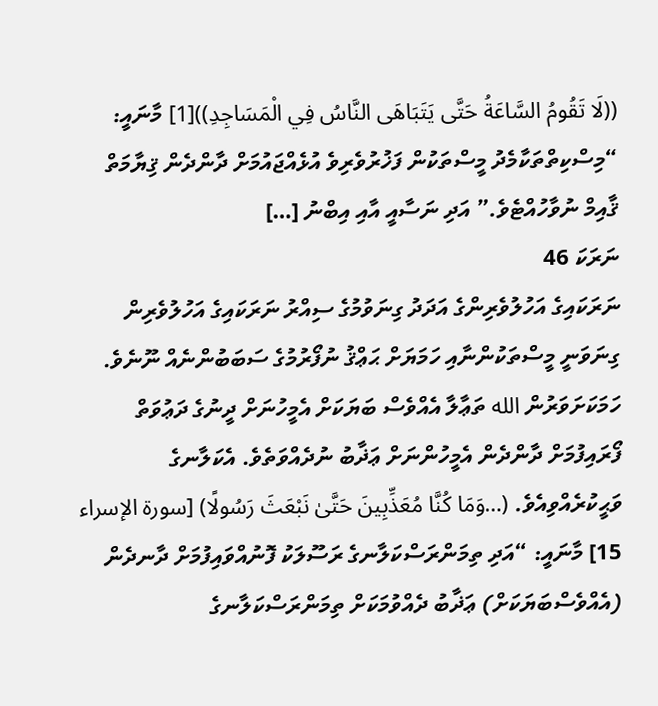((لَا تَقُومُ السَّاعَةُ حَتَّى يَتَبَاهَى النَّاسُ فِي الْمَسَاجِدِ))[1] މާނައީ: “މިސްކިތްތަކާމެދު މީސްތަކުން ފަޚުރުވެރިވެ އުޅެއްޖައުމަށް ދާންދެން ޤިޔާމަތް ޤާއިމް ނުވާހުއްޓެވެ.” އަދި ނަސާއީ އާއި އިބްނު […]
ނަރަކަ 46
ނަރަކައިގެ އަހުލުވެރިންގެ އަދަދު ގިނަވުމުގެ ސިއްރު ނަރަކައިގެ އަހުލުވެރިން ގިނަވަނީ މީސްތަކުންނާއި ހަމަޔަށް ޙަޢްޤު ނުފޯރުމުގެ ސަބަބުންނެއް ނޫނެވެ. ހަމަކަށަވަރުން الله ތަޢާލާ އެއްވެސް ބަޔަކަށް އެމީހުނަށް ދީނުގެ ދަޢުވަތް ފޯރައިފުމަށް ދާންދެން އެމީހުންނަށް ޢަޛާބު ނުދެއްވަތެވެ. އެކަލާނގެ ވަޙީކުރެއްވިއެވެ. (…وَمَا كُنَّا مُعَذِّبِينَ حَتَّىٰ نَبْعَثَ رَسُولًا) [سورة الإسراء 15] މާނައީ: “އަދި ތިމަންރަސްކަލާނގެ ރަސޫލަކު ފޮނުއްވައިފުމަށް ދާނދެން (އެއްވެސްބަޔަކަށް) ޢަޛާބު ދެއްވުމަކަށް ތިމަންރަސްކަލާނގެ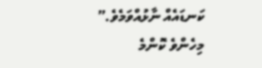ކަނޑައެއް ނާޅުއްވަމެވެ.” މިހެންވެ ކޮންމެ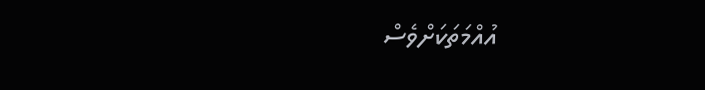އުއްމަތަކަށްވެސް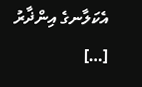އެކަލާނގެ އިންޛާރު […]